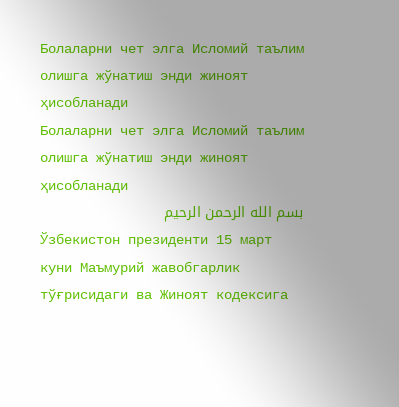Болаларни чет элга Исломий таълим олишга жўнатиш энди жиноят ҳисобланади
Болаларни чет элга Исломий таълим олишга жўнатиш энди жиноят ҳисобланади
بسم الله الرحمن الرحيم
Ўзбекистон президенти 15 март куни Маъмурий жавобгарлик тўғрисидаги ва Жиноят кодексига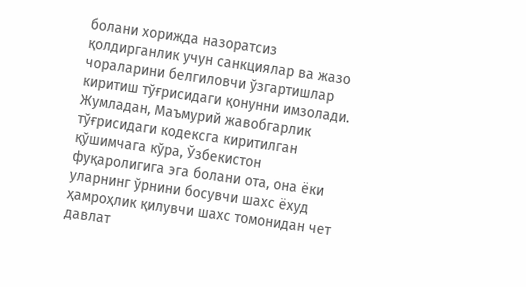болани хорижда назоратсиз қолдирганлик учун санкциялар ва жазо чораларини белгиловчи ўзгартишлар киритиш тўғрисидаги қонунни имзолади. Жумладан, Маъмурий жавобгарлик тўғрисидаги кодексга киритилган қўшимчага кўра, Ўзбекистон фуқаролигига эга болани ота, она ёки уларнинг ўрнини босувчи шахс ёхуд ҳамроҳлик қилувчи шахс томонидан чет давлат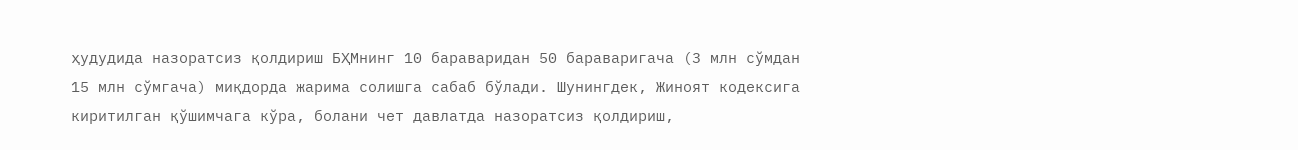ҳудудида назоратсиз қолдириш БҲМнинг 10 бараваридан 50 бараваригача (3 млн сўмдан 15 млн сўмгача) миқдорда жарима солишга сабаб бўлади. Шунингдек, Жиноят кодексига киритилган қўшимчага кўра, болани чет давлатда назоратсиз қолдириш,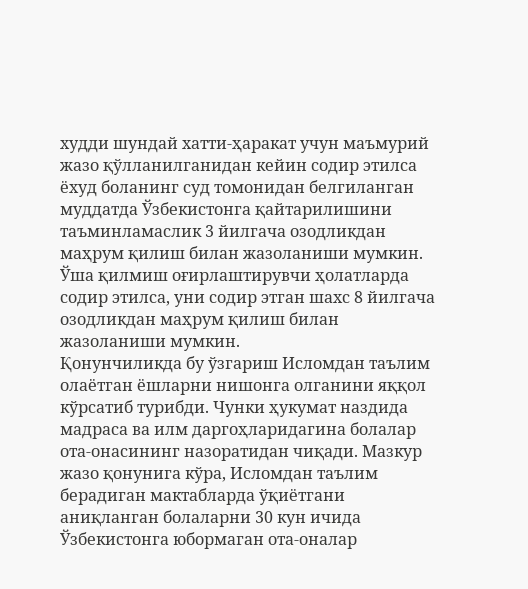худди шундай хатти-ҳаракат учун маъмурий жазо қўлланилганидан кейин содир этилса ёхуд боланинг суд томонидан белгиланган муддатда Ўзбекистонга қайтарилишини таъминламаслик 3 йилгача озодликдан маҳрум қилиш билан жазоланиши мумкин.
Ўша қилмиш оғирлаштирувчи ҳолатларда содир этилса, уни содир этган шахс 8 йилгача озодликдан маҳрум қилиш билан жазоланиши мумкин.
Қонунчиликда бу ўзгариш Исломдан таълим олаётган ёшларни нишонга олганини яққол кўрсатиб турибди. Чунки ҳукумат наздида мадраса ва илм даргоҳларидагина болалар ота-онасининг назоратидан чиқади. Мазкур жазо қонунига кўра, Исломдан таълим берадиган мактабларда ўқиётгани аниқланган болаларни 30 кун ичида Ўзбекистонга юбормаган ота-оналар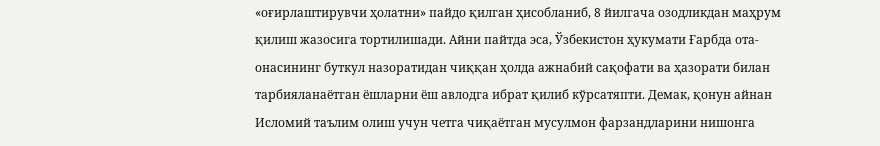«оғирлаштирувчи ҳолатни» пайдо қилган ҳисобланиб, 8 йилгача озодликдан маҳрум қилиш жазосига тортилишади. Айни пайтда эса, Ўзбекистон ҳукумати Ғарбда ота-онасининг буткул назоратидан чиққан ҳолда ажнабий сақофати ва ҳазорати билан тарбияланаётган ёшларни ёш авлодга ибрат қилиб кўрсатяпти. Демак, қонун айнан Исломий таълим олиш учун четга чиқаётган мусулмон фарзандларини нишонга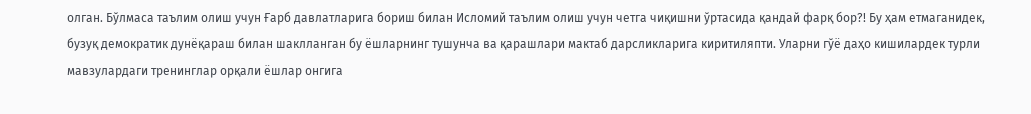олган. Бўлмаса таълим олиш учун Ғарб давлатларига бориш билан Исломий таълим олиш учун четга чиқишни ўртасида қандай фарқ бор?! Бу ҳам етмаганидек, бузуқ демократик дунёқараш билан шаклланган бу ёшларнинг тушунча ва қарашлари мактаб дарсликларига киритиляпти. Уларни гўё даҳо кишилардек турли мавзулардаги тренинглар орқали ёшлар онгига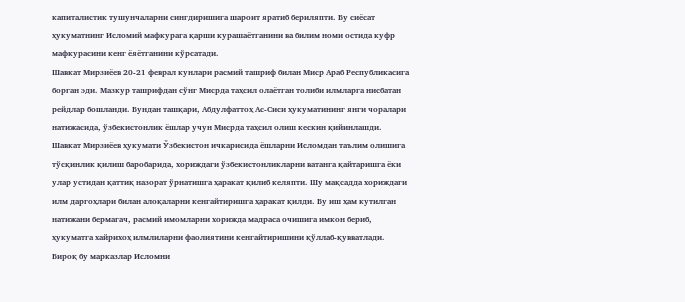капиталистик тушунчаларни сингдиришига шароит яратиб бериляпти. Бу сиёсат ҳукуматнинг Исломий мафкурага қарши курашаётганини ва билим номи остида куфр мафкурасини кенг ёяётганини кўрсатади.
Шавкат Мирзиёев 20-21 феврал кунлари расмий ташриф билан Миср Араб Республикасига борган эди. Мазкур ташрифдан сўнг Мисрда таҳсил олаётган толиби илмларга нисбатан рейдлар бошланди. Бундан ташқари, Абдулфаттоҳ Ас-Сиси ҳукуматининг янги чоралари натижасида, ўзбекистонлик ёшлар учун Мисрда таҳсил олиш кескин қийинлашди. Шавкат Мирзиёев ҳукумати Ўзбекистон ичкарисида ёшларни Исломдан таълим олишига тўсқинлик қилиш баробарида, хориждаги ўзбекистонликларни ватанга қайтаришга ёки улар устидан қаттиқ назорат ўрнатишга ҳаракат қилиб келяпти. Шу мақсадда хориждаги илм даргоҳлари билан алоқаларни кенгайтиришга ҳаракат қилди. Бу иш ҳам кутилган натижани бермагач, расмий имомларни хорижда мадраса очишига имкон бериб, ҳукуматга хайрихоҳ илмлиларни фаолиятини кенгайтиришини қўллаб-қувватлади. Бироқ бу марказлар Исломни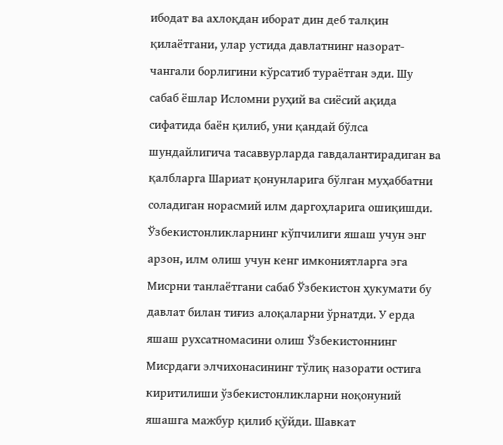ибодат ва ахлоқдан иборат дин деб талқин қилаётгани, улар устида давлатнинг назорат-чангали борлигини кўрсатиб тураётган эди. Шу сабаб ёшлар Исломни руҳий ва сиёсий ақида сифатида баён қилиб, уни қандай бўлса шундайлигича тасаввурларда гавдалантирадиган ва қалбларга Шариат қонунларига бўлган муҳаббатни соладиган норасмий илм даргоҳларига ошиқишди. Ўзбекистонликларнинг кўпчилиги яшаш учун энг арзон, илм олиш учун кенг имкониятларга эга Мисрни танлаётгани сабаб Ўзбекистон ҳукумати бу давлат билан тиғиз алоқаларни ўрнатди. У ерда яшаш рухсатномасини олиш Ўзбекистоннинг Мисрдаги элчихонасининг тўлиқ назорати остига киритилиши ўзбекистонликларни ноқонуний яшашга мажбур қилиб қўйди. Шавкат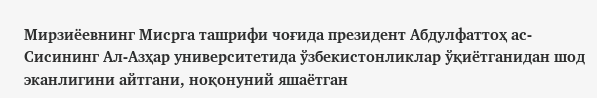Мирзиёевнинг Мисрга ташрифи чоғида президент Абдулфаттоҳ ас-Сисининг Ал-Азҳар университетида ўзбекистонликлар ўқиётганидан шод эканлигини айтгани, ноқонуний яшаётган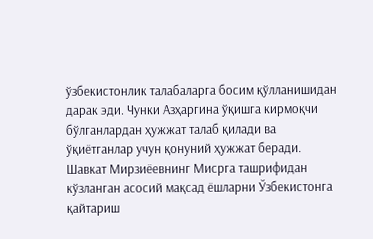ўзбекистонлик талабаларга босим қўлланишидан дарак эди. Чунки Азҳаргина ўқишга кирмоқчи бўлганлардан ҳужжат талаб қилади ва ўқиётганлар учун қонуний ҳужжат беради. Шавкат Мирзиёевнинг Мисрга ташрифидан кўзланган асосий мақсад ёшларни Ўзбекистонга қайтариш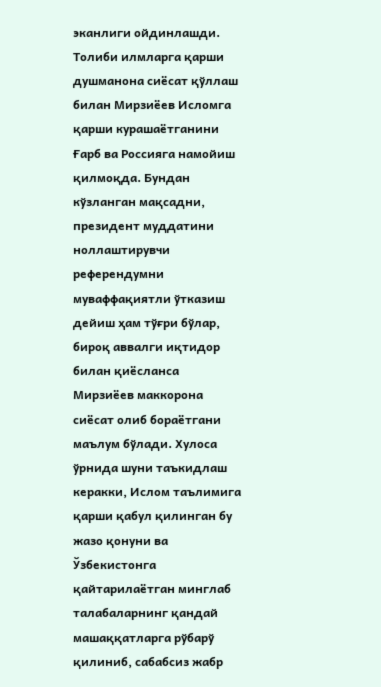эканлиги ойдинлашди. Толиби илмларга қарши душманона сиёсат қўллаш билан Мирзиёев Исломга қарши курашаётганини Ғарб ва Россияга намойиш қилмоқда. Бундан кўзланган мақсадни, президент муддатини ноллаштирувчи референдумни муваффақиятли ўтказиш дейиш ҳам тўғри бўлар, бироқ аввалги иқтидор билан қиёсланса Мирзиёев маккорона сиёсат олиб бораётгани маълум бўлади. Хулоса ўрнида шуни таъкидлаш керакки, Ислом таълимига қарши қабул қилинган бу жазо қонуни ва Ўзбекистонга қайтарилаётган минглаб талабаларнинг қандай машаққатларга рўбарў қилиниб, сабабсиз жабр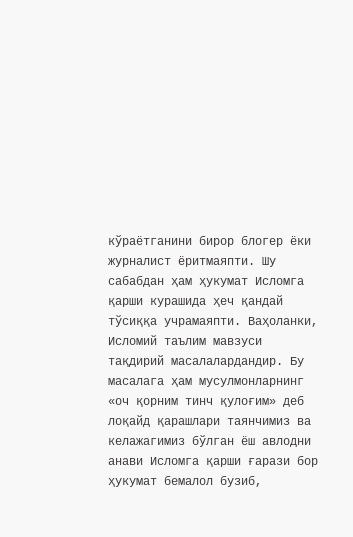кўраётганини бирор блогер ёки журналист ёритмаяпти. Шу сабабдан ҳам ҳукумат Исломга қарши курашида ҳеч қандай тўсиққа учрамаяпти. Ваҳоланки, Исломий таълим мавзуси тақдирий масалалардандир. Бу масалага ҳам мусулмонларнинг «оч қорним тинч қулоғим» деб лоқайд қарашлари таянчимиз ва келажагимиз бўлган ёш авлодни анави Исломга қарши ғарази бор ҳукумат бемалол бузиб,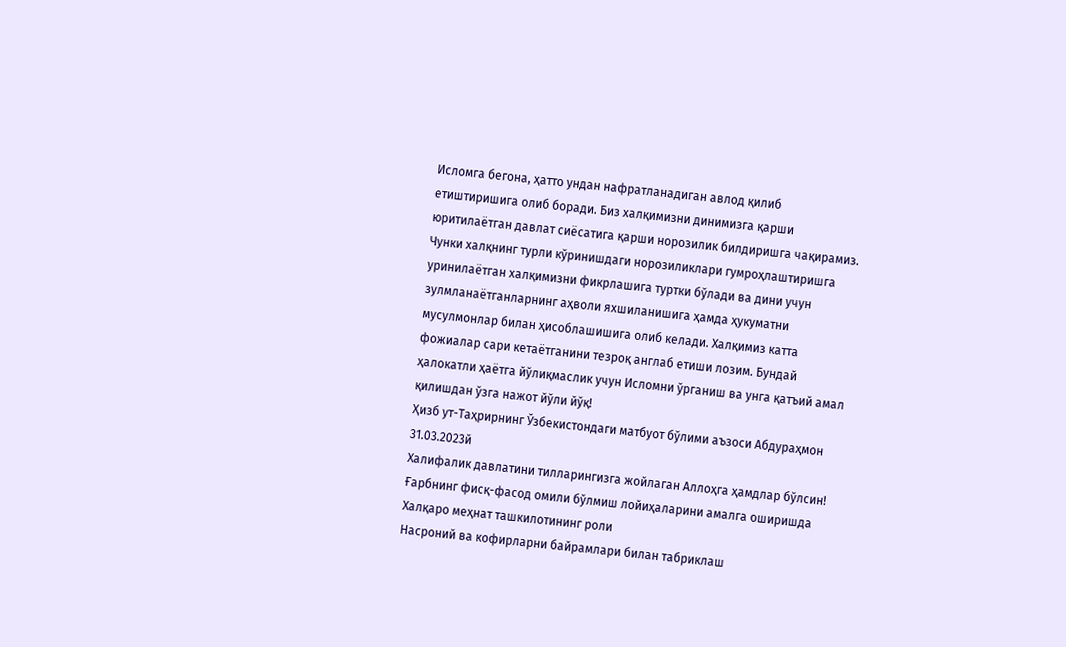Исломга бегона, ҳатто ундан нафратланадиган авлод қилиб етиштиришига олиб боради. Биз халқимизни динимизга қарши юритилаётган давлат сиёсатига қарши норозилик билдиришга чақирамиз. Чунки халқнинг турли кўринишдаги норозиликлари гумроҳлаштиришга уринилаётган халқимизни фикрлашига туртки бўлади ва дини учун зулмланаётганларнинг аҳволи яхшиланишига ҳамда ҳукуматни мусулмонлар билан ҳисоблашишига олиб келади. Халқимиз катта фожиалар сари кетаётганини тезроқ англаб етиши лозим. Бундай ҳалокатли ҳаётга йўлиқмаслик учун Исломни ўрганиш ва унга қатъий амал қилишдан ўзга нажот йўли йўқ!
Ҳизб ут-Таҳрирнинг Ўзбекистондаги матбуот бўлими аъзоси Абдураҳмон
31.03.2023й
Халифалик давлатини тилларингизга жойлаган Аллоҳга ҳамдлар бўлсин!
Ғарбнинг фисқ-фасод омили бўлмиш лойиҳаларини амалга оширишда Халқаро меҳнат ташкилотининг роли
Насроний ва кофирларни байрамлари билан табриклаш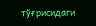тўғрисидаги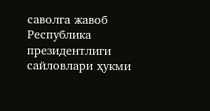саволга жавоб
Республика президентлиги сайловлари ҳукми